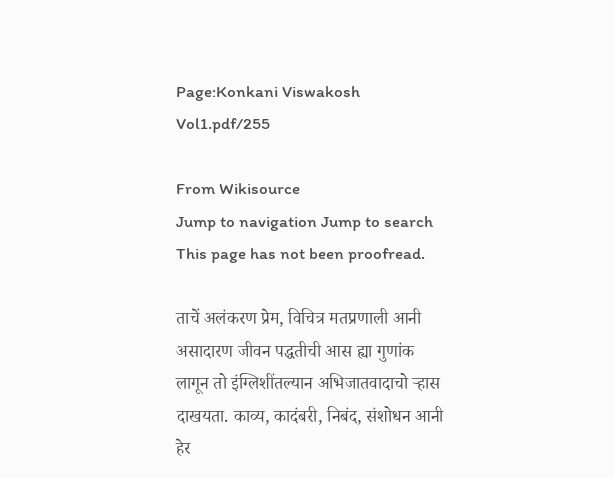Page:Konkani Viswakosh Vol1.pdf/255

From Wikisource
Jump to navigation Jump to search
This page has not been proofread.

ताचें अलंकरण प्रेम, विचित्र मतप्रणाली आनी असादारण जीवन पद्धतीची आस ह्या गुणांक लागून तो इंग्लिशींतल्यान अभिजातवादाचो ऱ्हास दाखयता. काव्य, कादंबरी, निबंद, संशोधन आनी हेर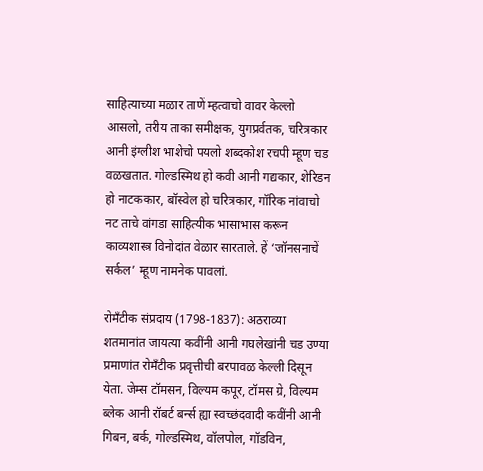साहित्याच्या मळार ताणें म्हत्वाचो वावर केल्लो आसलो, तरीय ताका समीक्षक, युगप्रर्वतक, चरित्रकार आनी इंग्लीश भाशेचो पयलो शब्दकोश रचपी म्हूण चड वळखतात. गोल्डस्मिथ हो कवी आनी गद्यकार, शेरिडन हो नाटककार, बॉस्वेल हो चरित्रकार, गॉरिक नांवाचो नट ताचे वांगडा साहित्यीक भासाभास करून काव्यशास्त्र विनोदांत वेळार सारताले. हें ‘जॉनसनाचें सर्कल’ म्हूण नामनेक पावलां.

रोमँटीक संप्रदाय (1798-1837): अठराव्या शतमानांत जायत्या कवींनी आनी गघलेखांनी चड उण्या प्रमाणांत रोमँटीक प्रवृत्तीची बरपावळ केल्ली दिसून येता. जेम्स टॉमसन, विल्यम कपूर, टॉमस ग्रे, विल्यम ब्लेक आनी रॉबर्ट बर्न्स ह्या स्वच्छंदवादी कवींनी आनी गिबन, बर्क, गोल्डस्मिथ, वॉलपोल, गॉडविन,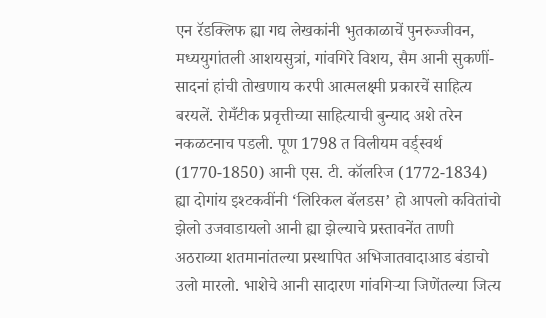एन रॅडक्लिफ ह्या गद्य लेखकांनी भुतकाळाचें पुनरुज्जीवन, मध्ययुगांतली आशयसुत्रां, गांवगिरे विशय, सैम आनी सुकणीं-सादनां हांची तोखणाय करपी आत्मलक्ष्मी प्रकारचें साहित्य बरयलें. रोमँटीक प्रवृत्तीच्या साहित्याची बुन्याद अशे तरेन नकळटनाच पडली. पूण 1798 त विलीयम वर्ड्स्वर्थ (1770-1850) आनी एस. टी. कॉलरिज (1772-1834) ह्या दोगांय इश्टकवींनी ‘लिरिकल बॅलडस’ हो आपलो कवितांचो झेलो उजवाडायलो आनी ह्या झेल्याचे प्रस्तावनेंत ताणी अठराव्या शतमानांतल्या प्रस्थापित अभिजातवादाआड बंडाचो उलो मारलो. भाशेचे आनी सादारण गांवगिऱ्या जिणेंतल्या जित्य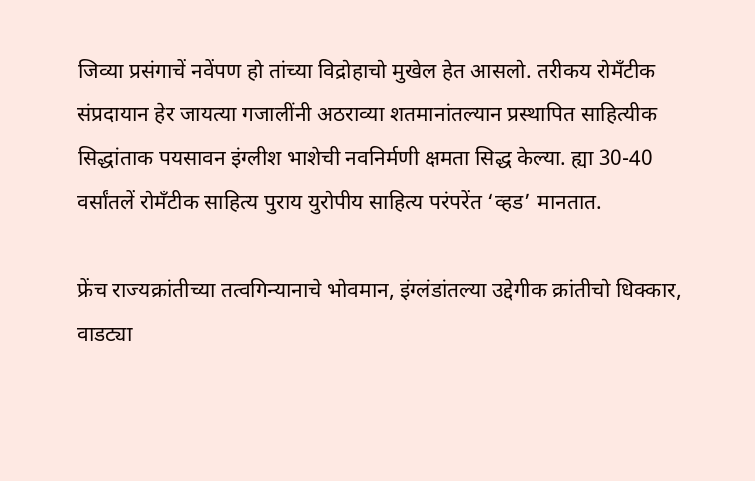जिव्या प्रसंगाचें नवेंपण हो तांच्या विद्रोहाचो मुखेल हेत आसलो. तरीकय रोमँटीक संप्रदायान हेर जायत्या गजालींनी अठराव्या शतमानांतल्यान प्रस्थापित साहित्यीक सिद्धांताक पयसावन इंग्लीश भाशेची नवनिर्मणी क्षमता सिद्ध केल्या. ह्या 30-40 वर्सांतलें रोमँटीक साहित्य पुराय युरोपीय साहित्य परंपरेंत ‘व्हड’ मानतात.

फ्रेंच राज्यक्रांतीच्या तत्वगिन्यानाचे भोवमान, इंग्लंडांतल्या उद्देगीक क्रांतीचो धिक्कार, वाडट्या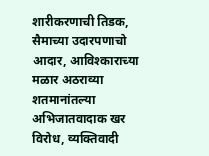शारीकरणाची तिडक, सैमाच्या उदारपणाचो आदार, आविश्काराच्या मळार अठराव्या शतमानांतल्या अभिजातवादाक खर विरोध, व्यक्तिवादी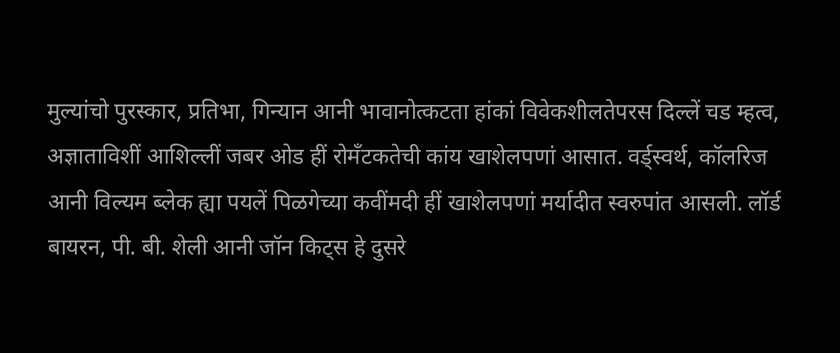मुल्यांचो पुरस्कार, प्रतिभा, गिन्यान आनी भावानोत्कटता हांकां विवेकशीलतेपरस दिल्लें चड म्हत्व, अज्ञाताविशीं आशिल्लीं जबर ओड हीं रोमँटकतेची कांय खाशेलपणां आसात. वर्ड्स्वर्थ, कॉलरिज आनी विल्यम ब्लेक ह्या पयलें पिळगेच्या कवींमदी हीं खाशेलपणां मर्यादीत स्वरुपांत आसली. लॉर्ड बायरन, पी. बी. शेली आनी जॉन किट्स हे दुसरे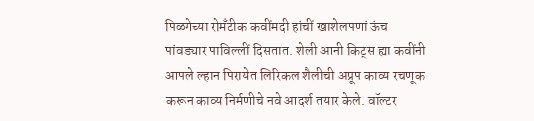पिळगेच्या रोमँटीक कवींमदी हांचीं खाशेलपणां ऊंच पांवड्यार पाविल्लीं दिसतात. शेली आनी किट्स ह्या कवींनी आपले ल्हान पिरायेत लिरिकल शैलीची अप्रूप काव्य रचणूक करून काव्य निर्मणीचे नवे आदर्श तयार केले. वॉल्टर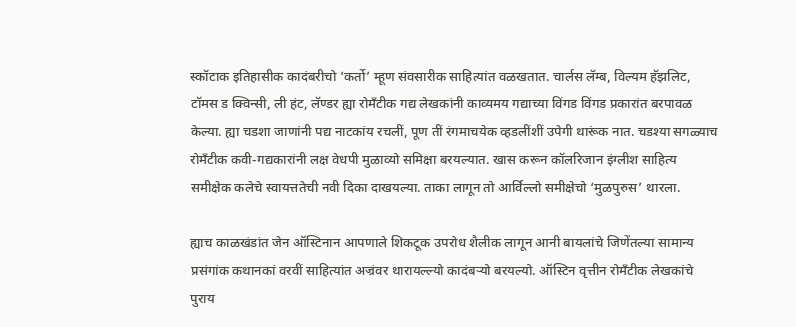स्कॉटाक इतिहासीक कादंबरीचो ‘कर्तो’ म्हूण संवसारीक साहित्यांत वळखतात. चार्लस लॅम्ब, विल्यम हॅझलिट, टॉमस ड क्विन्सी, ली हंट, लॅण्डर ह्या रोमँटीक गद्य लेखकांनी काव्यमय गद्याच्या विंगड विंगड प्रकारांत बरपावळ केल्या. ह्या चडशा जाणांनी पद्य नाटकांय रचलीं, पूण तीं रंगमाचयेक व्हडलींशीं उपेगी थारूंक नात. चडश्या सगळ्याच रोमँटीक कवी-गद्यकारांनी लक्ष वेधपी मुळाव्यो समिक्षा बरयल्यात. खास करून कॉलरिजान इंग्लीश साहित्य समीक्षेक कलेचे स्वायत्ततेची नवी दिका दाखयल्या. ताका लागून तो आर्विल्लो समीक्षेचो ‘मुळपुरुस’ थारला.

ह्याच काळखंडांत जेन ऑस्टिनान आपणाले शिकटूक उपरोध शैलीक लागून आनी बायलांचे जिणेंतल्या सामान्य प्रसंगांक कथानकां वरवीं साहित्यांत अज्रंवर थारायल्ल्यो कादंबऱ्यो बरयल्यो. ऑस्टिन वृत्तीन रोमँटीक लेखकांचे पुराय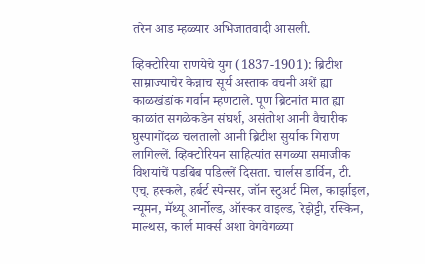तरेन आड म्हळ्यार अभिजातवादी आसली.

व्हिक्टोरिया राणयेचे युग (1837-1901): ब्रिटीश साम्राज्याचेर केन्नाच सूर्य अस्ताक वचनी अशें ह्या काळखंडांक गर्वान म्हणटाले. पूण ब्रिटनांत मात ह्या काळांत सगळेकडेन संघर्श, असंतोश आनी वैचारीक घुस्पागोंदळ चलतालो आनी ब्रिटीश सुर्याक गिराण लागिल्लें. व्हिक्टोरियन साहित्यांत सगळ्या समाजीक विशयांचें पडबिंब पडिल्लें दिसता. चार्लस डार्विन, टी. एच्. हस्कले, हर्बर्ट स्पेन्सर, जॉन स्टुअर्ट मिल, कार्झाइल, न्यूमन, मॅथ्यू आर्नोल्ड, ऑस्कर वाइल्ड, रेझेट्टी, रस्किन, माल्थस, कार्ल मार्क्स अशा वेगवेगळ्या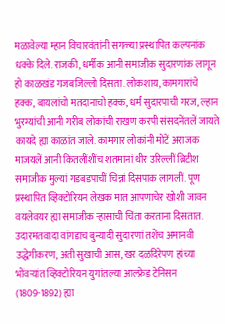मळावेल्या म्हान विचारवंतांनी सगळ्या प्रस्थापित कल्पनांक धक्के दिले. राजकी, धर्मीक आनी समाजीक सुदारणांक लागून हो काळखंड गजबजिल्लो दिसता. लोकशाय, कामगारांचे हक्क, बायलांचो मतदानाचो हक्क, धर्म सुदारपाची गरज, ल्हान भुरग्यांची आनी गरीब लोकांची राखण करपी संसदनेंतलें जायते कायदे ह्या काळांत जाले. कामगार लोकांनी मोटें अराजक माजयलें आनी कितलींशींच शतमानां थीर उरिल्लीं ब्रिटीश समाजीक मुल्यां गडबडपाचीं चिन्नां दिसपाक लागलीं. पूण प्रस्थापित व्हिक्टोरियन लेखक मात आपणाचेर खोशी जावन वयलेवयर ह्या समाजीक ऱ्हासाची चिंता करताना दिसतात. उदारमतवादा वांगडाच बुन्यादी सुदारणां तशेंच अमानवी उद्धेगीकरण, अती सुखाची आस, खर दळदिरेपण हांच्या भोंवऱ्यांत व्हिक्टोरियन युगांतल्या आल्फ्रेड टेनिसन (1809-1892) ह्या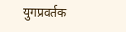युगप्रवर्तक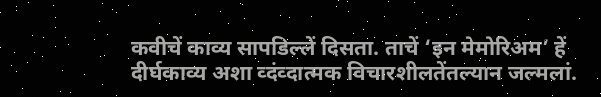कवीचें काव्य सापडिल्लें दिसता. ताचें ‘इन मेमोरिअम’ हें दीर्घकाव्य अशा व्दंव्दात्मक विचारशीलतेंतल्यान जल्मलां.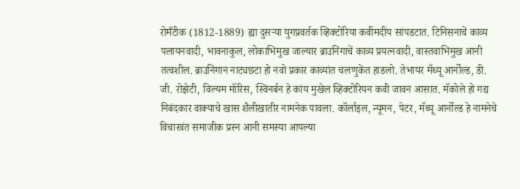रोमँटीक (1812-1889) ह्या दुसऱ्या युगप्रवर्तक व्हिक्टोरिया कवींमदींय सांपडटात. टिनिसनाचें काव्य पलायनवादी, भावनाकुल, लोकाभिमुख जाल्यार ब्राउनिंगाचें काव्य प्रयत्नवादी, वास्तवाभिमुख आनी तत्वशील. ब्राउनिंगान नाट्यछटा हो नवो प्रकार काव्यांत चलणुकेंत हाडलो. तेभायर मॅथ्यू आर्नोल्ड, डी. जी. रोझेटी, विल्यम मॉरिस, स्विनर्बन हे कांय मुखेल व्हिक्टोरियन कवी जावन आसात. मॅकोले हो गद्य निबंदकार वाक्याचे खास शैलीखातीर नामनेक पावला. कॉर्लाइल, न्यूमन, पेटर, मॅथ्यू आर्नोल्ड हे नामनेचे विचारवंत समाजीक प्रस्न आनी समस्या आपल्या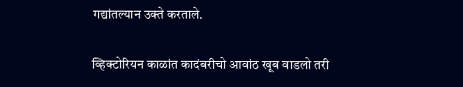गद्यांतल्यान उक्ते करताले.

व्हिक्टोरियन काळांत कादंबरीचो आवांठ खूब वाडलो तरी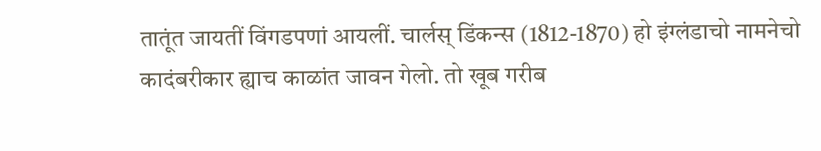तातूंत जायतीं विंगडपणां आयलीं. चार्लस् डिंकन्स (1812-1870) हो इंग्लंडाचो नामनेचो कादंबरीकार ह्याच काळांत जावन गेलो. तो खूब गरीब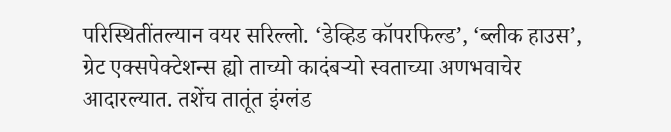परिस्थितींतल्यान वयर सरिल्लो. ‘डेव्हिड कॉपरफिल्ड’, ‘ब्लीक हाउस’, ग्रेट एक्सपेक्टेशन्स ह्यो ताच्यो कादंबऱ्यो स्वताच्या अणभवाचेर आदारल्यात. तशेंच तातूंत इंग्लंड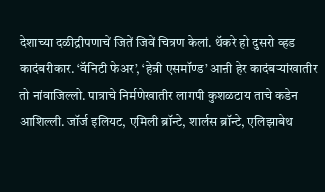देशाच्या दळीद्रीपणाचें जितें जिवें चित्रण केलां. थॅकरे हो दुसरो व्हड कादंबरीकार. ‘वॅनिटी फेअर’, ‘हेन्री एसमॉण्ड’ आऩी हेर कादंबऱ्यांखातीर तो नांवाजिल्लो. पात्राचे निर्मणेखातीर लागपी कुशळटाय ताचे कडेन आशिल्ली. जॉर्ज इलियट, एमिली ब्रॉन्टे, शार्लस ब्रॉन्टे, एलिझाबेथ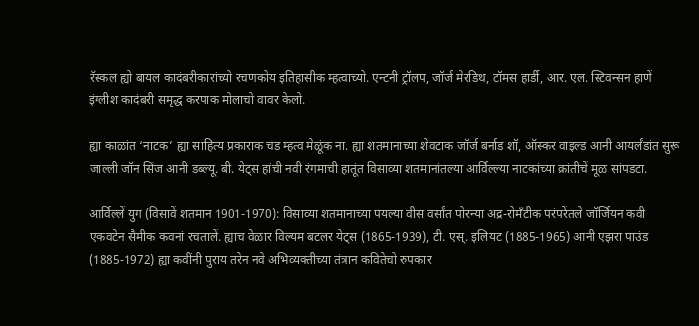रॅस्कल ह्यो बायल कादंबरीकारांच्यो रचणकोय इतिहासीक म्हत्वाच्यो. एन्टनी ट्रॉलप, जॉर्ज मेरडिथ, टॉमस हार्डी, आर. एल. स्टिवन्सन हाणें इंग्लीश कादंबरी समृद्ध करपाक मोलाचो वावर केलो.

ह्या काळांत ‘नाटक’ ह्या साहित्य प्रकाराक चड म्हत्व मेळूंक ना. ह्या शतमानाच्या शेवटाक जॉर्ज बर्नाड शॉ, ऑस्कर वाइल्ड आनी आयर्लंडांत सुरू जाल्ली जॉन सिंज आनी डब्ल्यू. बी. येट्स हांची नवी रंगमाची हातूंत विसाव्या शतमानांतल्या आर्विल्ल्या नाटकांच्या क्रांतीचें मूळ सांपडटा.

आर्विल्लें युग (विसावें शतमान 1901-1970): विसाव्या शतमानाच्या पयल्या वीस वर्सांत पोरन्या अद्र-रोमँटीक परंपरेंतले जॉर्जियन कवी एकवटेन सैमीक कवनां रचतालें. ह्याच वेळार विल्यम बटलर येट्स (1865-1939), टी. एस्. इलियट (1885-1965) आनी एझरा पाउंड (1885-1972) ह्या कवींनी पुराय तरेन नवे अभिव्यक्तीच्या तंत्रान कवितेचो रुपकार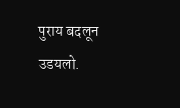पुराय बदलून उडयलो.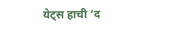येट्स हाची ‘द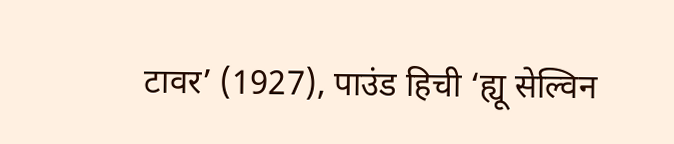टावर’ (1927), पाउंड हिची ‘ह्यू सेल्विन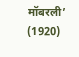मॉबरली’ (1920)